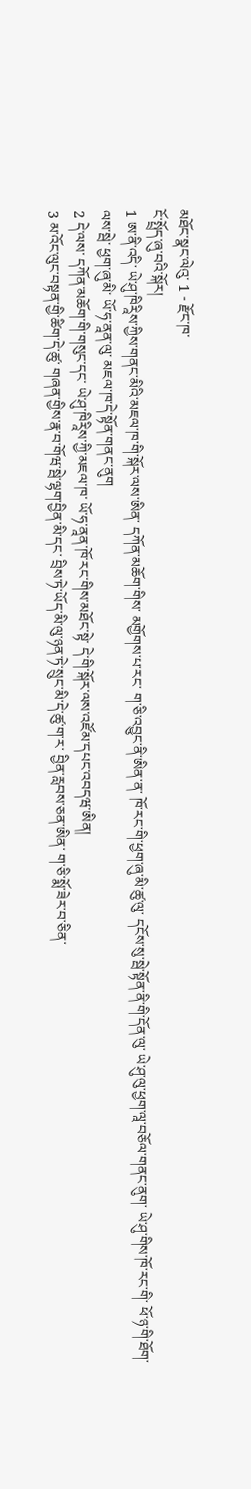མཐོང་སྣང་ལེའུ་ 1 - རྫོང་ཁ་
ངོ་སྤྲོད་ཞུ་བའི་སྐོར།
1 ཨ་ནི་འདི་ ཡེ་ཤུ་ཁིརཱིས་ཀྱིས་གནང་མིའི་མཇལ་ཁ་གི་སྐོར་ལས་ཨིན་ དཀོན་མཆོག་གིས་ མགྱོགས་པ་རང་ ག་ཅི་འབྱུང་ནི་ཨིན་ན་ ཁོ་རང་གི་ཕྱག་ཞུ་མི་ཚུ་ལུ་ དངོས་སུ་སྦེ་སྟོན་ནི་གི་དོན་ལུ་ ཡེ་ཤུ་ལུ་ཕྱག་ལཱ་བཅོལ་གནང་ནུག་ ཡེ་ཤུ་གིས་ཁོ་རང་གི་ ཕོ་ཉ་གི་ཐོག་ལས་སྦེ་ ཕྱག་ཞུ་མི་ ཡོ་ཧ་ནཱན་ལུ་ མཇལ་ཁ་དེ་སྟོན་གནང་ནུག
2 དེ་ལས་ དཀོན་མཆོག་གི་གསུང་དང་ ཡེ་ཤུ་ཁིརཱིས་ཀྱི་མཇལ་ཁ་ ཡོ་ཧ་ནཱན་ཁོ་རང་གིས་མཐོང་སྟེ་ དེ་གི་སྐོར་ལས་འཛོམ་དཔང་འབདཝ་ཨིན།
3 མ་འོང་ལུང་བསྟན་གྱི་ཚིག་དེ་ཚུ་ གཞན་གྱིས་རྣ་བ་གོཝ་སྦེ་ལྷག་བྱིན་མི་དང་ བྲིས་ཏེ་ཡོད་མི་ལུ་ཉན་ཏེ་སྲུང་མི་དེ་ཚུ་ག་ར་ བྱིན་རླབས་ཅན་ཨིན་ ག་ཅི་སྨོ་ཟེར་བ་ཅིན་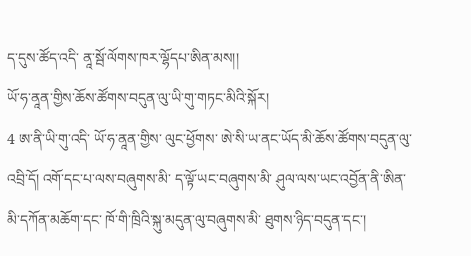ད་དུས་ཚོད་འདི་ ནཱ་སྦོ་ལོགས་ཁར་ལྷོདཔ་ཨིན་མས།།
ཡོ་ཧ་ནཱན་གྱིས་ཆོས་ཚོགས་བདུན་ལུ་ཡི་གུ་གཏང་མིའི་སྐོར།
4 ཨ་ནི་ཡི་གུ་འདི་ ཡོ་ཧ་ནཱན་གྱིས་ ལུང་ཕྱོགས་ ཨེ་སི་ཡ་ནང་ཡོད་མི་ཆོས་ཚོགས་བདུན་ལུ་འབྲི་དོ། འགོ་དང་པ་ལས་བཞུགས་མི་ ད་ལྟོ་ཡང་བཞུགས་མི་ ཤུལ་ལས་ཡང་འབྱོན་ནི་ཨིན་མི་དཀོན་མཆོག་དང་ ཁོ་གི་ཁྲིའི་སྐུ་མདུན་ལུ་བཞུགས་མི་ ཐུགས་ཉིད་བདུན་དང་།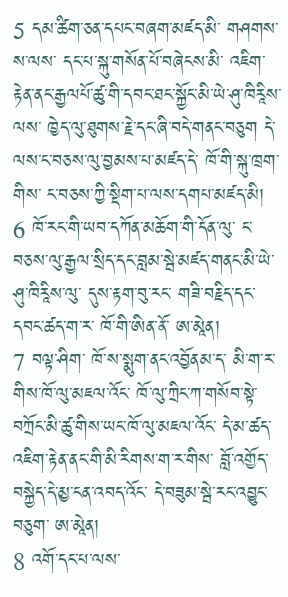5 དམ་ཚིག་ཅན་དཔང་བཞག་མཛད་མི་ གཤགས་ས་ལས་ དང་པ་སྐུ་གསོན་པོ་བཞེངས་མི་ འཇིག་རྟེན་ནང་རྒྱལཔོ་ཚུ་གི་དབང་ཐང་སྐྱོང་མི་ཡེ་ཤུ་ཁིརཱིས་ལས་ ཁྱེད་ལུ་ཐུགས་རྗེ་དང་ཞི་བདེ་གནང་བཅུག དེ་ལས་ང་བཅས་ལུ་བྱམས་པ་མཛད་དེ་ ཁོ་གི་སྐུ་ཁྲག་གིས་ ང་བཅས་ཀྱི་སྡིག་པ་ལས་དགཔ་མཛད་མི།
6 ཁོ་རང་གི་ཡབ་དཀོན་མཆོག་གི་དོན་ལུ་ ང་བཅས་ལུ་རྒྱལ་སྲིད་དང་བླམ་སྦེ་མཛད་གནང་མི་ཡེ་ཤུ་ཁིརཱིས་ལུ་ དུས་རྟག་བུ་རང་ གཟི་བརྗིད་དང་དབང་ཚད་ག་ར་ ཁོ་གི་ཨིན་ནོ་ ཨ་མཱེན།
7 བལྟ་ཤིག་ ཁོ་ས་སྨུག་ནང་འབྱོནམ་ད་ མི་ག་ར་གིས་ཁོ་ལུ་མཇལ་འོང་ ཁོ་ལུ་ཀྲིང་ཀ་གསོབ་སྟེ་བཀྲོང་མི་ཚུ་གིས་ཡང་ཁོ་ལུ་མཇལ་འོང་ དེ་མ་ཚད་ འཇིག་རྟེན་ནང་གི་མི་རིགས་ག་ར་གིས་ བློ་འགྱོད་བསྐྱེད་དེ་མྱ་ངན་འབད་འོང་ དེ་བཟུམ་སྦེ་རང་འབྱུང་བཅུག་ ཨ་མཱེན།
8 འགོ་དང་པ་ལས་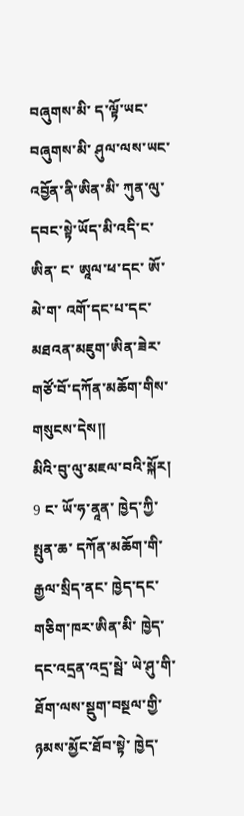བཞུགས་མི་ ད་ལྟོ་ཡང་བཞུགས་མི་ ཤུལ་ལས་ཡང་འབྱོན་ནི་ཨིན་མི་ ཀུན་ལུ་དབང་སྟེ་ཡོད་མི་འདི་ང་ཨིན་ ང་ ཨཱལ་ཕ་དང་ ཨོ་མེ་ག་ འགོ་དང་པ་དང་མཐའན་མཇུག་ཨིན་ཟེར་ གཙོ་བོ་དཀོན་མཆོག་གིས་གསུངས་དེས།།
མིའི་བུ་ལུ་མཇལ་བའི་སྐོར།
9 ང་ ཡོ་ཧ་ནཱན་ ཁྱེད་ཀྱི་སྤུན་ཆ་ དཀོན་མཆོག་གི་རྒྱལ་སྲིད་ནང་ ཁྱེད་དང་གཅིག་ཁར་ཨིན་མི་ ཁྱེད་དང་འདྲན་འདྲ་སྦེ་ ཡེ་ཤུ་གི་ཐོག་ལས་སྡུག་བསྔལ་གྱི་ཉམས་མྱོང་ཐོབ་སྟེ་ ཁྱེད་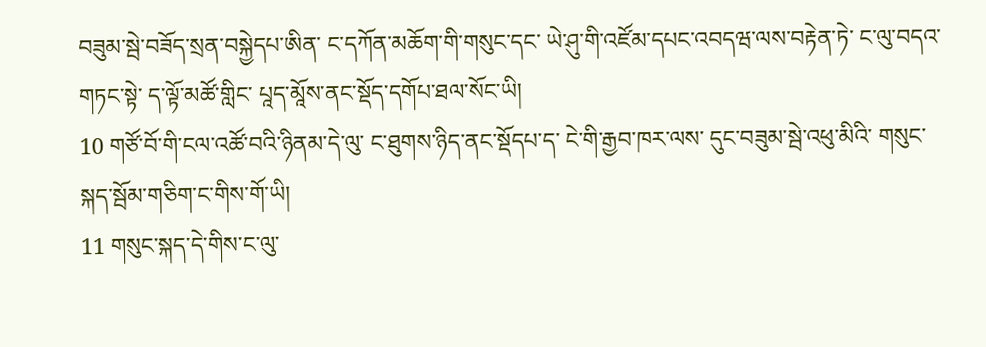བཟུམ་སྦེ་བཟོད་སྲན་བསྐྱེདཔ་ཨིན་ ང་དཀོན་མཆོག་གི་གསུང་དང་ ཡེ་ཤུ་གི་འཛོམ་དཔང་འབདཝ་ལས་བརྟེན་ཏེ་ ང་ལུ་བདའ་གཏང་སྟེ་ ད་ལྟོ་མཚོ་གླིང་ པཱད་མཱོས་ནང་སྡོད་དགོཔ་ཐལ་སོང་ཡི།
10 གཙོ་བོ་གི་ངལ་འཚོ་བའི་ཉིནམ་དེ་ལུ་ ང་ཐུགས་ཉིད་ནང་སྡོདཔ་ད་ ངེ་གི་རྒྱབ་ཁར་ལས་ དུང་བཟུམ་སྦེ་འཕུ་མིའི་ གསུང་སྐད་སྦོམ་གཅིག་ང་གིས་གོ་ཡི།
11 གསུང་སྐད་དེ་གིས་ང་ལུ་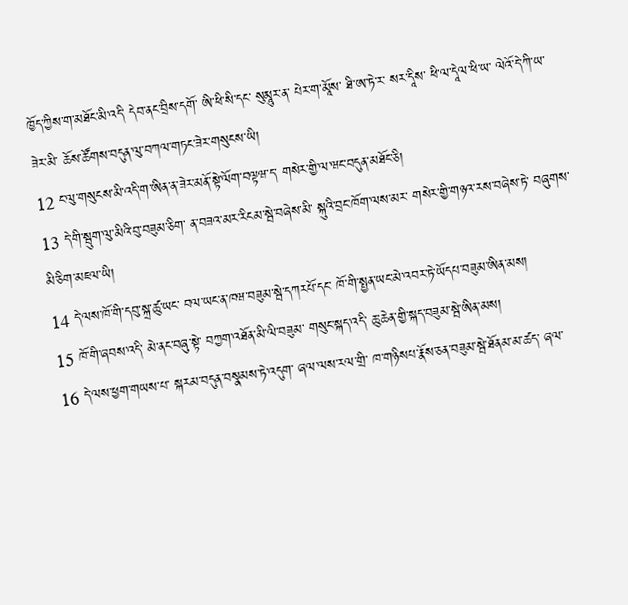ཁྱོད་ཀྱིས་ག་མཐོང་མི་འདི་ དེབ་ནང་བྲིས་དགོ་ ཨི་ཕི་སི་དང་ སུམཱུར་ན་ པེར་ག་མཱོས་ ཐི་ཨ་ཏེ་ར་ སར་དཱིས་ ཕི་ལ་དཱེལ་ཕི་ཡ་ ལེའོ་དེ་ཀི་ཡ་ཟེར་མི་ ཆོས་ཚོགས་བདུན་ལུ་བཀལ་གཏང་ཟེར་གསུངས་ཡི།
12 ང་ལུ་གསུངས་མི་འདི་ག་ཨིན་ན་ཟེར་མནོ་སྟེ་ལོག་བལྟཝ་ད་ གསེར་གྱི་ལ་ཝང་བདུན་མཐོང་ཅི།
13 དེ་གི་སྦུག་ལུ་མིའི་བུ་བཟུམ་ཅིག་ ན་བཟའ་མར་རིངམ་སྦེ་བཞེས་མི་ སྐུའི་བྲང་ཁོག་ལས་མར་ གསེར་གྱི་གཉའ་རས་བཞེས་ཏེ་ བཞུགས་མི་ཅིག་མཇལ་ཡི།
14 དེ་ལས་ཁོ་གི་དབུ་སྐྲ་ཚུ་ཡང་ བལ་ཡང་ན་ཁཝ་བཟུམ་སྦེ་དཀརཔོ་དང་ ཁོ་གི་སྤྱན་ཡང་མེ་འབར་ཏེ་ཡོདཔ་བཟུམ་ཨིན་མས།
15 ཁོ་གི་ཞབས་འདི་ མེ་ནང་བཞུ་སྟེ་ བཀྱག་འཐོན་མི་ལི་བཟུམ་ གསུང་སྐད་འདི་ ཆུ་ཆེན་གྱི་སྐད་བཟུམ་སྦེ་ཨིན་མས།
16 དེ་ལས་ཕྱག་གཡས་པ་ སྐརམ་བདུན་བསྣམས་ཏེ་འདུག་ ཞལ་ལས་རལ་གྲི་ ཁ་གཉིསཔ་རྣོས་ཅན་བཟུམ་སྦེ་ཐོནམ་མ་ཚད་ ཞལ་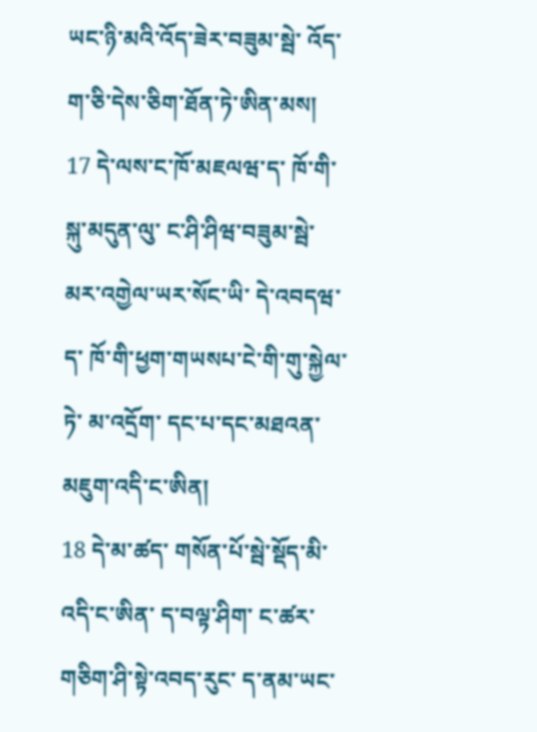ཡང་ཉི་མའི་འོད་ཟེར་བཟུམ་སྦེ་ འོད་ག་ཅི་དེས་ཅིག་ཐོན་ཏེ་ཨིན་མས།
17 དེ་ལས་ང་ཁོ་མཇལཝ་ད་ ཁོ་གི་སྐུ་མདུན་ལུ་ ང་ཤི་ཤིཝ་བཟུམ་སྦེ་ མར་འགྱེལ་ཡར་སོང་ཡི་ དེ་འབདཝ་ད་ ཁོ་གི་ཕྱག་གཡསཔ་ངེ་གི་གུ་སྐྱེལ་ཏེ་ མ་འདྲོག་ དང་པ་དང་མཐའན་མཇུག་འདི་ང་ཨིན།
18 དེ་མ་ཚད་ གསོན་པོ་སྦེ་སྡོད་མི་འདི་ང་ཨིན་ ད་བལྟ་ཤིག་ ང་ཚར་གཅིག་ཤི་སྟེ་འབད་རུང་ ད་ནམ་ཡང་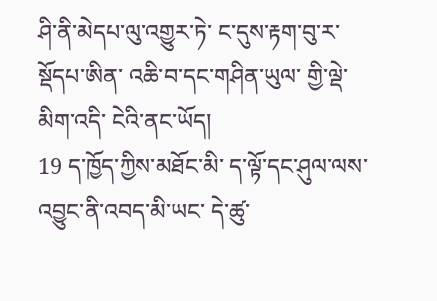ཤི་ནི་མེདཔ་ལུ་འགྱུར་ཏེ་ ང་དུས་རྟག་བུ་ར་སྡོདཔ་ཨིན་ འཆི་བ་དང་གཤིན་ཡུལ་ གྱི་ལྡེ་མིག་འདི་ ངེའི་ནང་ཡོད།
19 ད་ཁྱོད་ཀྱིས་མཐོང་མི་ ད་ལྟོ་དང་ཤུལ་ལས་འབྱུང་ནི་འབད་མི་ཡང་ དེ་ཚུ་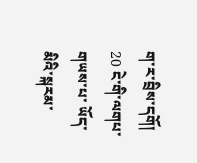ག་ར་བྲིས་དགོ།
20 ངེ་གི་ལགཔ་གཡས་པ་ ཡོད་མིའི་སྐརམ་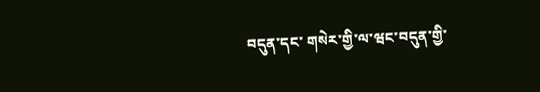བདུན་དང་ གསེར་གྱི་ལ་ཝང་བདུན་གྱི་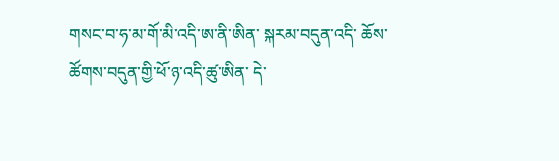གསང་བ་ཧ་མ་གོ་མི་འདི་ཨ་ནི་ཨིན་ སྐརམ་བདུན་འདི་ ཆོས་ཚོགས་བདུན་གྱི་ཕོ་ཉ་འདི་ཚུ་ཨིན་ དེ་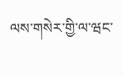ལས་གསེར་གྱི་ལ་ཝང་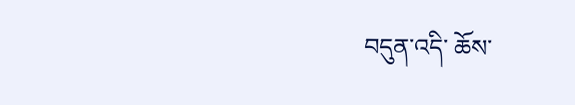བདུན་འདི་ ཆོས་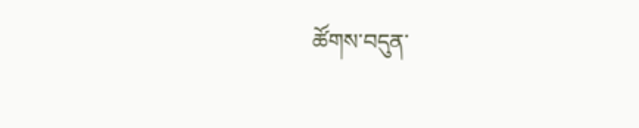ཚོགས་བདུན་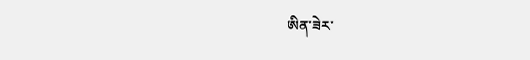ཨིན་ཟེར་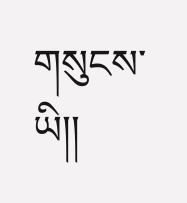གསུངས་ཡི།།